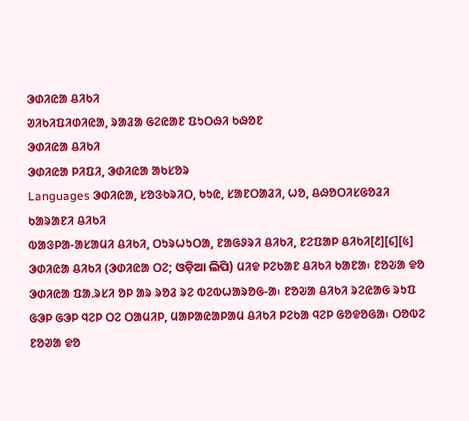ᱳᱰᱤᱭᱟ ᱪᱤᱠᱤ
ᱣᱤᱠᱤᱯᱤᱰᱤᱭᱟ, ᱨᱟᱲᱟ ᱜᱮᱭᱟᱱ ᱯᱩᱛᱷᱤ ᱠᱷᱚᱱ
ᱳᱰᱤᱭᱟ ᱪᱤᱠᱤ
ᱳᱰᱤᱭᱟ ᱞᱤᱯᱤ, ᱳᱰᱤᱭᱟ ᱟᱠᱥᱚᱨ
Languages ᱳᱰᱤᱭᱟ, ᱥᱚᱝᱠᱨᱤᱛ, ᱠᱩᱭ, ᱥᱟᱱᱛᱟᱲᱤ, ᱦᱚ, ᱪᱷᱚᱛᱤᱥᱜᱚᱲᱤ
ᱠᱟᱨᱟᱱᱤ ᱪᱤᱠᱤ
ᱵᱟᱝᱞᱟ-ᱟᱥᱟᱢᱤ ᱪᱤᱠᱤ, ᱛᱩᱨᱦᱩᱛᱟ, ᱱᱟᱜᱽᱨᱤ ᱪᱤᱠᱤ, ᱱᱮᱯᱟᱞ ᱪᱤᱠᱤ[᱒][᱔][᱕]
ᱳᱰᱤᱭᱟ ᱪᱤᱠᱤ (ᱳᱰᱤᱭᱟ ᱛᱮ; ଓଡ଼ିଆ ଲିପି) ᱢᱤᱫ ᱞᱮᱠᱟᱱ ᱪᱤᱠᱤ ᱠᱟᱱᱟ᱾ ᱱᱚᱶᱟ ᱫᱚ ᱳᱰᱤᱭᱟ ᱯᱟᱹᱨᱥᱤ ᱚᱞ ᱟᱨ ᱨᱚᱲ ᱨᱮ ᱵᱮᱵᱦᱟᱨᱚᱜ-ᱟ᱾ ᱱᱚᱶᱟ ᱪᱤᱠᱤ ᱨᱮᱭᱟᱜ ᱨᱩᱯ ᱜᱳᱞ ᱜᱳᱞ ᱧᱮᱞ ᱛᱮ ᱛᱟᱢᱤᱞ, ᱢᱟᱞᱟᱭᱟᱞᱟᱢ ᱪᱤᱠᱤ ᱞᱮᱠᱟ ᱧᱮᱞ ᱜᱚᱫᱚᱜᱟ᱾ ᱛᱚᱵᱮ ᱱᱚᱣᱟ ᱫᱚ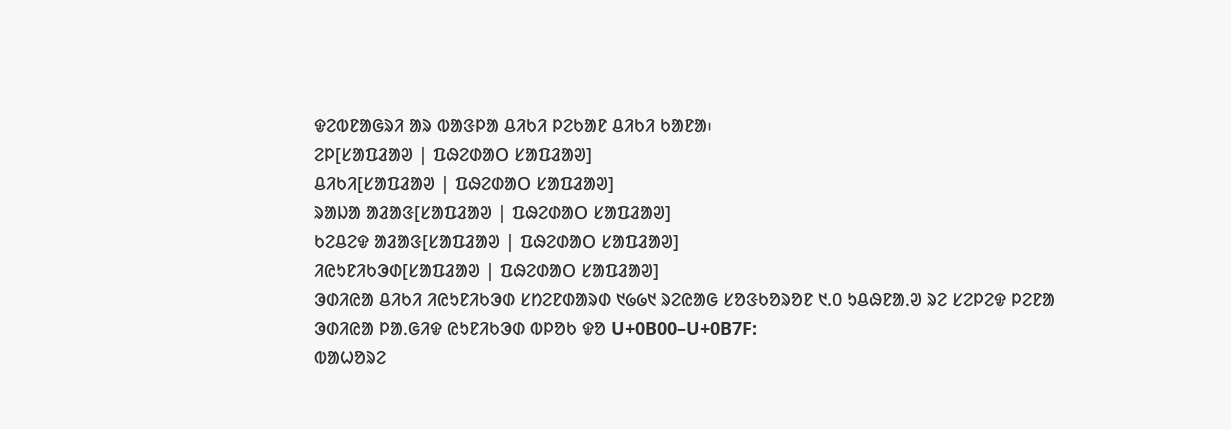ᱫᱮᱵᱱᱟᱜᱨᱤ ᱟᱨ ᱵᱟᱝᱞᱟ ᱪᱤᱠᱤ ᱞᱮᱠᱟᱱ ᱪᱤᱠᱤ ᱠᱟᱱᱟ᱾
ᱮᱞ[ᱥᱟᱯᱲᱟᱣ | ᱯᱷᱮᱰᱟᱛ ᱥᱟᱯᱲᱟᱣ]
ᱪᱤᱠᱤ[ᱥᱟᱯᱲᱟᱣ | ᱯᱷᱮᱰᱟᱛ ᱥᱟᱯᱲᱟᱣ]
ᱨᱟᱡᱟ ᱟᱲᱟᱝ[ᱥᱟᱯᱲᱟᱣ | ᱯᱷᱮᱰᱟᱛ ᱥᱟᱯᱲᱟᱣ]
ᱠᱮᱪᱮᱫ ᱟᱲᱟᱝ[ᱥᱟᱯᱲᱟᱣ | ᱯᱷᱮᱰᱟᱛ ᱥᱟᱯᱲᱟᱣ]
ᱤᱭᱩᱱᱤᱠᱳᱰ[ᱥᱟᱯᱲᱟᱣ | ᱯᱷᱮᱰᱟᱛ ᱥᱟᱯᱲᱟᱣ]
ᱳᱰᱤᱭᱟ ᱪᱤᱠᱤ ᱤᱭᱩᱱᱤᱠᱳᱰ ᱥᱴᱮᱱᱰᱟᱨᱰ ᱑᱙᱙᱑ ᱨᱮᱭᱟᱜ ᱥᱚᱝᱠᱚᱨᱚᱱ ᱑.0 ᱩᱪᱷᱱᱟᱹᱣ ᱨᱮ ᱥᱮᱞᱮᱫ ᱞᱮᱱᱟ
ᱳᱰᱤᱭᱟ ᱞᱟᱹᱜᱤᱫ ᱭᱩᱱᱤᱠᱳᱰ ᱵᱞᱚᱠ ᱫᱚ U+0B00–U+0B7F:
ᱵᱟᱦᱚᱨᱮ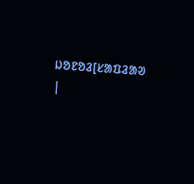ᱡᱚᱱᱚᱲ[ᱥᱟᱯᱲᱟᱣ |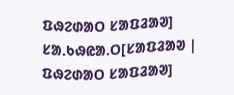ᱯᱷᱮᱰᱟᱛ ᱥᱟᱯᱲᱟᱣ]
ᱥᱟᱹᱠᱷᱭᱟᱹᱛ[ᱥᱟᱯᱲᱟᱣ | ᱯᱷᱮᱰᱟᱛ ᱥᱟᱯᱲᱟᱣ]